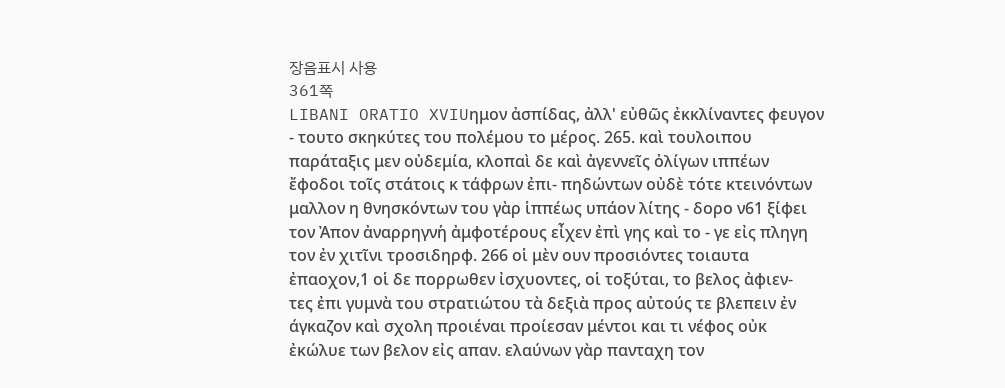장음표시 사용
361쪽
LIBANI ORATIO XVIUημον ἀσπίδας, ἀλλ' εὐθῶς ἐκκλίναντες φευγον - τουτο σκηκύτες του πολέμου το μέρος. 265. καὶ τουλοιπου παράταξις μεν οὐδεμία, κλοπαὶ δε καὶ ἀγεννεῖς ὀλίγων ιππέων ἔφοδοι τοῖς στάτοις κ τάφρων ἐπι- πηδώντων οὐδὲ τότε κτεινόντων μαλλον η θνησκόντων του γὰρ ἱππέως υπάον λίτης - δορο ν61 ξίφει τον Ἀπον ἀναρρηγνἡ ἀμφοτέρους εἶχεν ἐπὶ γης καὶ το - γε εἰς πληγη τον ἐν χιτῖνι τροσιδηρφ. 266 οἱ μὲν ουν προσιόντες τοιαυτα ἐπαοχον,1 οἱ δε πορρωθεν ἰσχυοντες, οἱ τοξύται, το βελος ἀφιεν-
τες ἐπι γυμνὰ του στρατιώτου τὰ δεξιὰ προς αὐτούς τε βλεπειν ἐν άγκαζον καὶ σχολη προιέναι προίεσαν μέντοι και τι νέφος οὐκ ἐκώλυε των βελον εἰς απαν. ελαύνων γὰρ πανταχη τον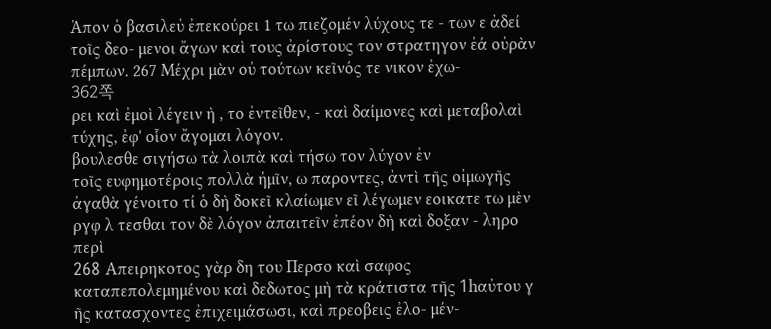Ἀπον ὁ βασιλεὐ ἐπεκούρει 1 τω πιεζομέν λύχους τε - των ε ἀδεί τοῖς δεο- μενοι ἄγων καὶ τους ἀρίστους τον στρατηγον ἐά οὐρὰν πέμπων. 267 Μέχρι μὰν οὐ τούτων κεῖνός τε νικον ἐχω-
362쪽
ρει καὶ ἐμοὶ λέγειν ὴ , το ἐντεῖθεν, - καὶ δαίμονες καὶ μεταβολαὶ τύχης, ἐφ' οἷον ἄγομαι λόγον.
βουλεσθε σιγήσω τὰ λοιπὰ καὶ τήσω τον λύγον ἐν
τοῖς ευφημοτέροις πολλὰ ἡμῖν, ω παροντες, ἀντὶ τῆς οἰμωγῆς ἀγαθὰ γένοιτο τί ὁ δὴ δοκεῖ κλαίωμεν εῖ λέγωμεν εοικατε τω μὲν ργφ λ τεσθαι τον δὲ λόγον ἀπαιτεῖν ἐπέον δὴ καὶ δοξαν - ληρο περὶ
268 Aπειρηκοτος γὰρ δη του Περσο καὶ σαφος καταπεπολεμημένου καὶ δεδωτος μὴ τὰ κράτιστα τῆς 1hαὐτου γ ῆς κατασχοντες ἐπιχειμάσωσι, καὶ πρεοβεις ἐλο- μέν-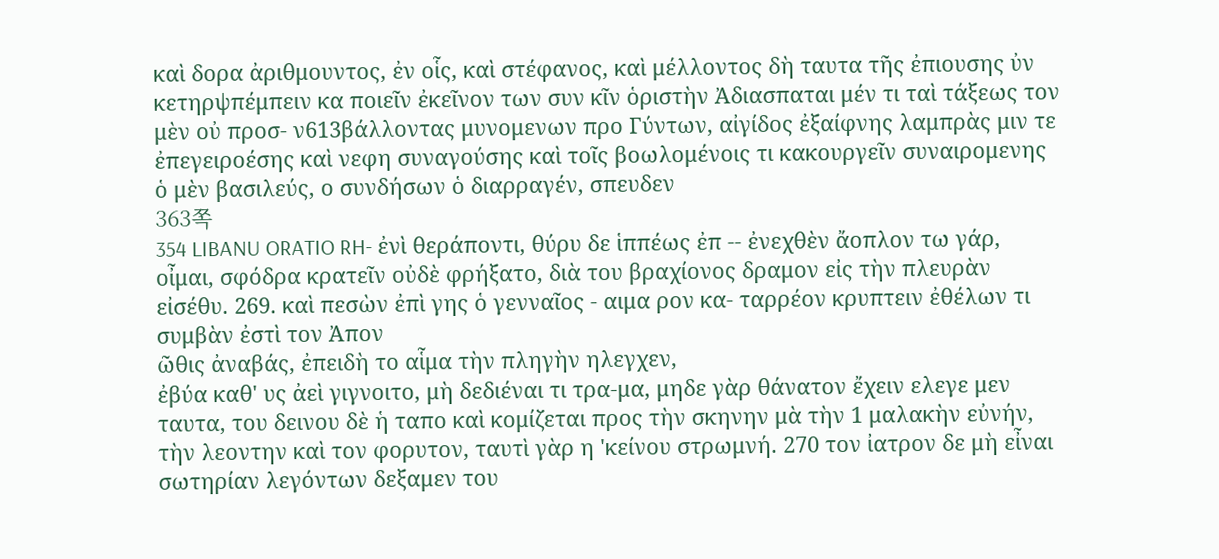καὶ δορα ἀριθμουντος, ἐν οἷς, καὶ στέφανος, καὶ μέλλοντος δὴ ταυτα τῆς ἐπιουσης ὐν κετηρψπέμπειν κα ποιεῖν ἐκεῖνον των συν κῖν ὁριστὴν Ἀδιασπαται μέν τι ταὶ τάξεως τον μὲν οὐ προσ- ν613βάλλοντας μυνομενων προ Γύντων, αἰγίδος ἐξαίφνης λαμπρὰς μιν τε ἐπεγειροέσης καὶ νεφη συναγούσης καὶ τοῖς βοωλομένοις τι κακουργεῖν συναιρομενης ὁ μὲν βασιλεύς, ο συνδήσων ὁ διαρραγέν, σπευδεν
363쪽
354 LIBANU ORATIO RH- ἐνὶ θεράποντι, θύρυ δε ἱππέως ἐπ -- ἐνεχθὲν ἄοπλον τω γάρ, οἶμαι, σφόδρα κρατεῖν οὐδὲ φρήξατο, διὰ του βραχίονος δραμον εἰς τὴν πλευρὰν εἰσέθυ. 269. καὶ πεσὼν ἐπὶ γης ὁ γενναῖος - αιμα ρον κα- ταρρέον κρυπτειν ἐθέλων τι συμβὰν ἐστὶ τον Ἀπον
ῶθις ἀναβάς, ἐπειδὴ το αἷμα τὴν πληγὴν ηλεγχεν,
ἐβύα καθ' υς ἀεὶ γιγνοιτο, μὴ δεδιέναι τι τρα-μα, μηδε γὰρ θάνατον ἔχειν ελεγε μεν ταυτα, του δεινου δὲ ἡ ταπο καὶ κομίζεται προς τὴν σκηνην μὰ τὴν 1 μαλακὴν εὐνήν, τὴν λεοντην καὶ τον φορυτον, ταυτὶ γὰρ η 'κείνου στρωμνή. 270 τον ἰατρον δε μὴ εἶναι σωτηρίαν λεγόντων δεξαμεν του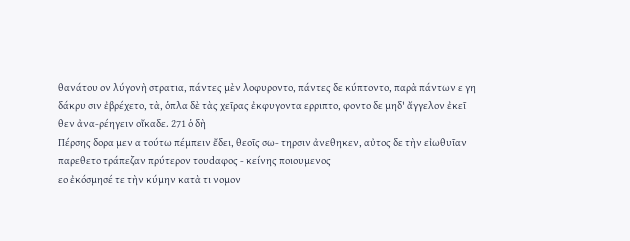θανάτου ον λύγονὴ στρατια, πάντες μὲν λοφυροντο, πάντες δε κύπτοντο, παρὰ πάντων ε γη δάκρυ σιν ἐβρέχετο, τὰ, ὁπλα δὲ τὰς χεῖρας ἐκφυγοντα ερριπτο, φοντο δε μηδ' ἄγγελον ἐκεῖ θεν ἀνα-ρέηγειν οἴκαδε. 271 ὁ δὴ
Πέρσης δορα μεν α τούτω πέμπειν ἔδει, θεοῖς σω- τηρσιν ἀνεθηκεν, αὐτος δε τὴν εἰωθυῖαν παρεθετο τράπεζαν πρύτερον τουdαφος - κείνης ποιουμενος
εο ἐκόσμησέ τε τὴν κύμην κατὰ τι νομον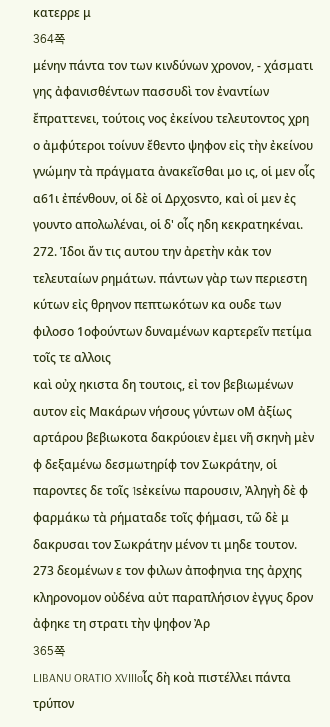κατερρε μ
364쪽
μένην πάντα τον των κινδύνων χρονον, - χάσματι γης ἀφανισθέντων πασσυδὶ τον ἐναντίων ἔπραττενει, τούτοις νος ἐκείνου τελευτοντος χρη ο ἀμφύτεροι τοίνυν ἔθεντο ψηφον εἰς τὴν ἐκείνου γνώμην τὰ πράγματα ἀνακεῖσθαι μο ις, οἱ μεν οἷς α61ι ἐπένθουν, οἱ δὲ οἱ Δρχοsντο, καὶ οἱ μεν ἐς γουντο απολωλέναι, οἱ δ' οἷς ηδη κεκρατηκέναι. 272. Ἱδοι ἄν τις αυτου την ἀρετὴν κἀκ τον
τελευταίων ρημάτων. πάντων γὰρ των περιεστη κύτων εἰς θρηνον πεπτωκότων κα ουδε των φιλοσο 1οφούντων δυναμένων καρτερεῖν πετίμα τοῖς τε αλλοις
καὶ οὐχ ηκιστα δη τουτοις, εἰ τον βεβιωμένων αυτον εἰς Μακάρων νήσους γύντων οM ἀξίως αρτάρου βεβιωκοτα δακρύοιεν ἐμει νῆ σκηνὴ μὲν φ δεξαμένω δεσμωτηρίφ τον Σωκράτην, οἱ παροντες δε τοῖς 1sἐκείνω παρουσιν, Ἀληγὴ δὲ φ φαρμάκω τὰ ρήματαδε τοῖς φήμασι, τῶ δὲ μ δακρυσαι τον Σωκράτην μένον τι μηδε τουτον. 273 δεομένων ε τον φιλων ἀποφηνια της ἀρχης κληρονομον οὐδένα αὐτ παραπλήσιον ἐγγυς δρον ἀφηκε τη στρατι τὴν ψηφον Ἀρ
365쪽
LIBANU ORATIO XVIIIoἷς δὴ κοὰ πιστέλλει πάντα τρύπον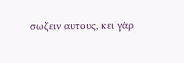σωζειν αυτους, κει γὰρ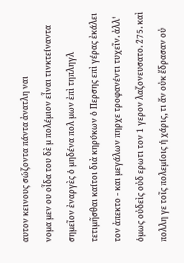αυτον κεινους σώζοντα πάντα ἀνατλη ναι
νομα μεν ου οἶδα του δὲ μ πολέμιον εἶναι τινκτείναντα σημεῖον ἐναργὲς ὁ μηδένα πολ μων ἐπὶ τηπληγλ τετιμῆσθαι καίτοι διὰ κηρύκων ὁ Περσης επὶ γέρας ἐκάλει τον ἀπεκτο - και μεγάλων πηρχε τροφανέντι τυχεῖν. ἀλλ' ὁμως οὐδεὶς οὐδ ερωτι τον 1 γερον λαζονευσατο. 275. καὶ πολλη γε τοῖς πολεμίοις ἡ χάρις, τι ἄν οὐκ ἔδρασαν οὐ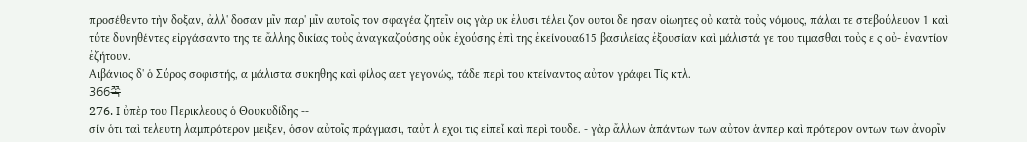προσέθεντο τὴν δοξαν, ἀλλ' δοσαν μῖν παρ' μῖν αυτοῖς τον σφαγέα ζητεῖν οις γὰρ υκ ἐλυσι τέλει ζον ουτοι δε ησαν οἱωητες οὐ κατὰ τοὐς νόμους, πάλαι τε στεβούλευον 1 καὶ τύτε δυνηθέντες εἰργάσαντο της τε ἄλλης δικίας τοὐς ἀναγκαζούσης οὐκ ἐχούσης ἐπὶ της ἐκείνουα615 βασιλείας ἐξουσίαν καὶ μάλιστά γε του τιμασθαι τοὐς ε ς οὐ- ἐναντίον ἐζήτουν.
Αιβάνιος δ' ὁ Σύρος σοφιστής, α μάλιστα συκηθης καὶ φίλος αετ γεγονώς, τάδε περὶ του κτείναντος αὐτον γράφει Τίς κτλ.
366쪽
276. I ὐπὲρ του Περικλεους ὁ Θουκυδίδης --
σίν ὁτι ταὶ τελευτη λαμπρότερον μειξεν, ὁσον αὐτοῖς πράγμασι, ταὐτ λ εχοι τις εἰπεἶ καὶ περὶ τουδε. - γὰρ ἄλλων ἁπάντων των αὐτον ἁνπερ καὶ πρότερον οντων των ἀνορῖν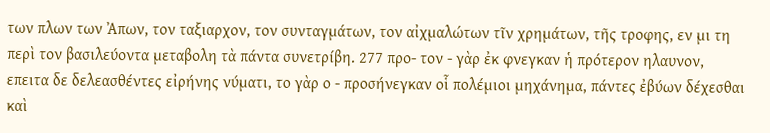των πλων των Ἀπων, τον ταξιαρχον, τον συνταγμάτων, τον αἰχμαλώτων τῖν χρημάτων, τῆς τροφης, εν μι τη περὶ τον βασιλεύοντα μεταβολη τὰ πάντα συνετρίβη. 277 προ- τον - γὰρ ἐκ φνεγκαν ἡ πρότερον ηλαυνον, επειτα δε δελεασθέντες εἰρήνης νύματι, το γὰρ ο - προσήνεγκαν οἷ πολέμιοι μηχάνημα, πάντες ἐβύων δέχεσθαι καὶ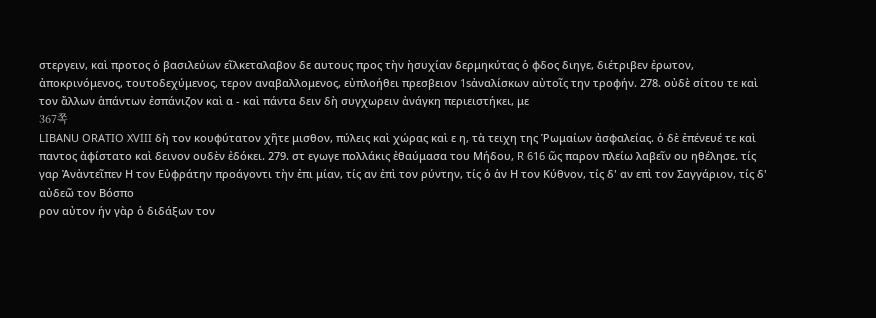στεργειν, καὶ προτος ὁ βασιλεύων εῖλκεταλαβον δε αυτους προς τὴν ὴσυχίαν δερμηκύτας ὁ φδος διηγε, διέτριβεν ἐρωτον, ἀποκρινόμενος, τουτοδεχύμενος, τερον αναβαλλομενος, εὐπλοήθει πρεσβειον 1sἀναλίσκων αὐτοῖς την τροφήν. 278. οὐδὲ σίτου τε καὶ τον ἄλλων ἁπάντων ἐσπάνιζον καὶ α - καὶ πάντα δειν δὴ συγχωρειν ἀνάγκη περιειστήκει, με
367쪽
LIBANU ORATIO XVIII δὴ τον κουφύτατον χῆτε μισθον, πύλεις καὶ χώρας καὶ ε η, τὰ τειχη της Ῥωμαίων ἀσφαλείας. ὁ δὲ ἐπένευέ τε καὶ παντος ἀφίστατο καὶ δεινον ουδὲν ἐδόκει. 279. στ εγωγε πολλάκις ἐθαύμασα του Μήδου, R 616 ῶς παρον πλείω λαβεῖν ου ηθέλησε. τίς γαρ Ἀνἀντεῖπεν Η τον Εὐφράτην προάγοντι τὴν ἐπι μίαν, τίς αν ἐπὶ τον ρύντην, τίς ὁ ἁν Η τον Κύθνον, τίς δ' αν επὶ τον Σαγγάριον, τίς δ' αὐδεῶ τον Βόσπο
ρον αὐτον ήν γὰρ ὁ διδάξων τον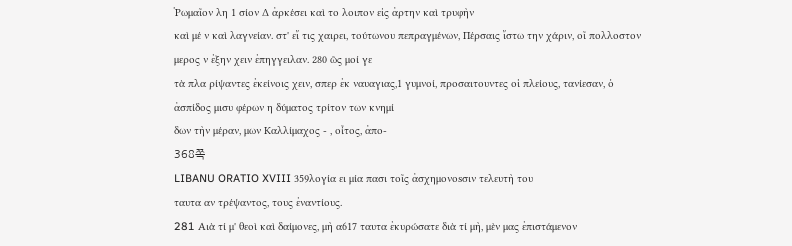Ῥωμαῖον λη 1 σίον Δ ἀρκέσει καὶ το λοιπον εἰς ἀρτην καὶ τρυφὴν
καὶ μέ ν καὶ λαγνείαν. στ' εἴ τις χαιρει, τούτωνου πεπραγμένων, Πέρσαις ἴστω την χάριν, οῖ πολλοστον
μερος ν ἐξην χειν ἐπηγγειλαν. 280 ῶς μοί γε
τὰ πλα ρίψαντες ἐκείνοις χειν, σπερ ἐκ ναυαγιας,1 γυμνοί, προσαιτουντες οἱ πλείους, τανίεσαν, ὁ
ἀσπίδος μισυ φέρων η δύματος τρίτον των κνημί
δων τὴν μέραν, μων Καλλίμαχος - , οἶτος, ἀπο-
368쪽
LIBANU ORATIO XVIII 359λογία ει μία πασι τοῖς ἀσχημονοsσιν τελευτὴ του
ταυτα αν τρέψαντος, τους ἐναντίους.
281 Aιὰ τί μ' θεοὶ καὶ δαίμονες, μὴ α617 ταυτα ἐκυρώσατε διὰ τί μὴ, μὲν μας ἐπιστάμενον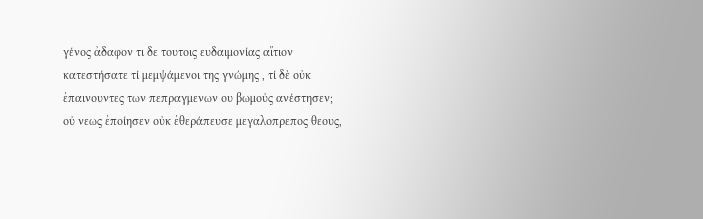γένος ἀδαφον τι δε τουτοις ευδαιμονίας αἴτιον
κατεστήσατε τί μεμψάμενοι της γνώμης , τί δὲ οὐκ
ἐπαινουντες των πεπραγμενων ου βωμοὐς ανέστησεν;
οὐ νεως ἐποίησεν οὐκ ἐθεράπευσε μεγαλοπρεπος θεους,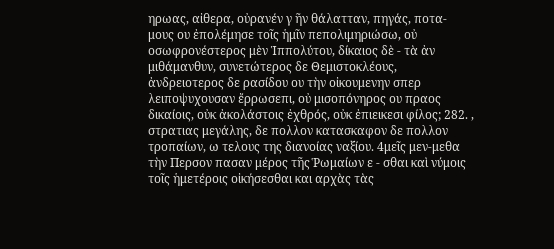ηρωας, αἰθερα, οὐρανέν γ ῆν θάλατταν, πηγάς, ποτα- μους ου ἐπολέμησε τοῖς ἡμῖν πεπολιμηριώσω, οὐ οσωφρονέστερος μὲν Ἱππολύτου, δίκαιος δὲ - τὰ ἀν μιθάμανθυν, συνετώτερος δε Θεμιστοκλέους, ἀνδρειοτερος δε ρασίδου ου τὴν οἰκουμενην σπερ λειποψυχουσαν ἔρρωσεπι, οὐ μισοπόνηρος ου πραος δικαίοις, οὐκ ἀκολάστοις ἐχθρός, οὐκ ἐπιεικεσι φίλος; 282. , στρατιας μεγάλης, δε πολλον κατασκαφον δε πολλον τροπαίων, ω τελους της διανοίας ναξίου. 4μεῖς μεν-μεθα τὴν Περσον πασαν μέρος τῆς Ῥωμαίων ε - σθαι καὶ νύμοις τοῖς ἡμετέροις οἰκήσεσθαι και αρχὰς τὰς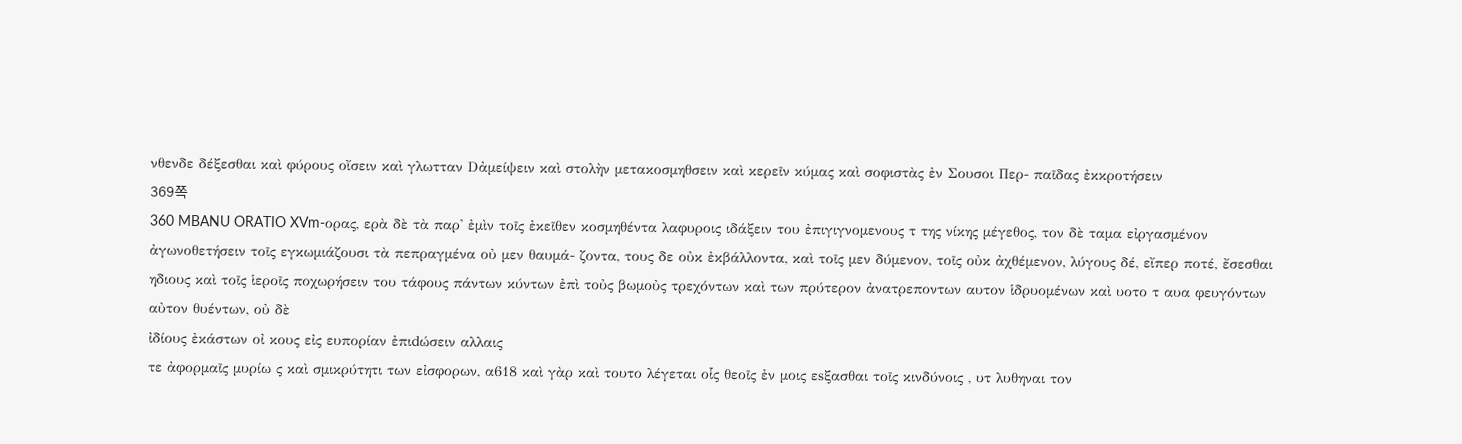νθενδε δέξεσθαι καὶ φύρους οἴσειν καὶ γλωτταν Dἀμείψειν καὶ στολὴν μετακοσμηθσειν καὶ κερεῖν κύμας καὶ σοφιστὰς ἐν Σουσοι Περ- παῖδας ἐκκροτήσειν
369쪽
360 MBANU ORATIO XVm-ορας, ερὰ δὲ τὰ παρ' ἐμὶν τοῖς ἐκεῖθεν κοσμηθέντα λαφυροις ιδάξειν του ἐπιγιγνομενους τ της νίκης μέγεθος, τον δὲ ταμα εἰργασμένον ἀγωνοθετήσειν τοῖς εγκωμιάζουσι τὰ πεπραγμένα οὐ μεν θαυμά- ζοντα, τους δε οὐκ ἐκβάλλοντα, καὶ τοῖς μεν δύμενον, τοῖς οὐκ ἀχθέμενον, λύγους δέ, εἴπερ ποτέ, ἔσεσθαι ηδιους καὶ τοῖς ἱεροῖς ποχωρήσειν του τάφους πάντων κύντων ἐπὶ τοὐς βωμοὐς τρεχόντων καὶ των πρύτερον ἀνατρεποντων αυτον ἱδρυομένων καὶ υοτο τ αυα φευγόντων αὐτον θυέντων, οὐ δὲ
ἰδίους ἐκάστων οἰ κους εἰς ευπορίαν ἐπιdώσειν αλλαις
τε ἀφορμαῖς μυρίω ς καὶ σμικρύτητι των εἰσφορων, α618 καὶ γὰρ καὶ τουτο λέγεται οἷς θεοῖς ἐν μοις εsξασθαι τοῖς κινδύνοις , υτ λυθηναι τον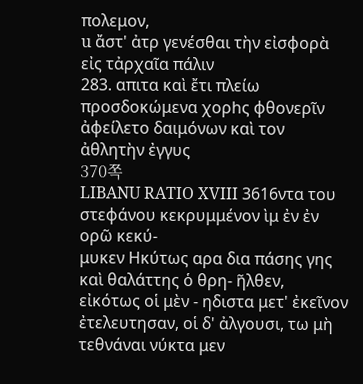πολεμον,
u ἄστ' ἀτρ γενέσθαι τὴν εἰσφορὰ εἰς τἀρχαῖα πάλιν
283. απιτα καὶ ἔτι πλείω προσδοκώμενα χορhς φθονερῖν ἀφείλετο δαιμόνων καὶ τον ἀθλητὴν ἐγγυς
370쪽
LIBANU RATIO XVIII 3616ντα του στεφάνου κεκρυμμένον ὶμ ἐν ἐν ορῶ κεκύ-
μυκεν Hκύτως αρα δια πάσης γης καὶ θαλάττης ὁ θρη- ῆλθεν, εἰκότως οἱ μὲν - ηδιστα μετ' ἐκεῖνον
ἐτελευτησαν, οἱ δ' ἀλγουσι, τω μὴ τεθνάναι νύκτα μεν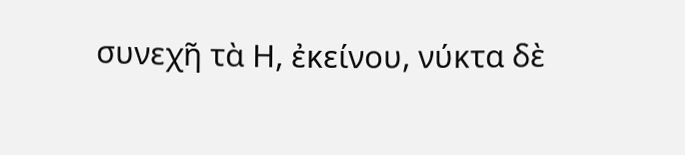συνεχῆ τὰ Η, ἐκείνου, νύκτα δὲ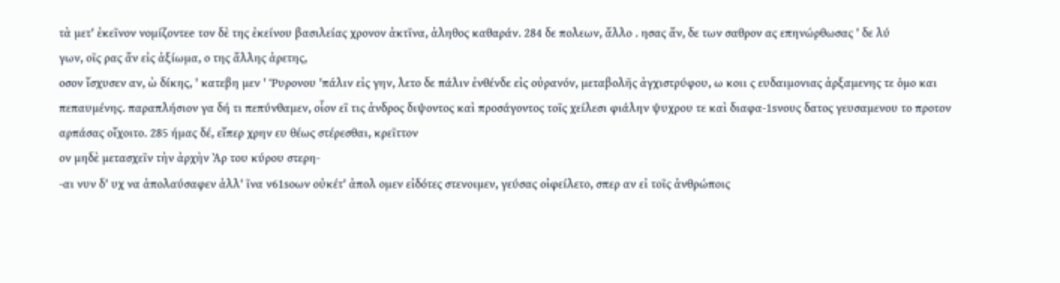τὰ μετ' ἐκεῖνον νομίζοντεe τον δὲ της ἐκείνου βασιλείας χρονον ἀκτῖνα, ἀληθος καθαράν. 284 δε πολεων, ἄλλο . ησας ἄν, δε των σαθρον ας επηνώρθωσας ' δε λύ
γων, οῖς ρας ἄν εἰς ἀξίωμα, ο της ἄλλης ἀρετης,
οσον ἴσχυσεν αν, ὼ δίκης, ' κατεβη μεν ' Ῥυρονου 'πάλιν εἰς γην, λετο δε πάλιν ἐνθένδε εἰς οὐρανόν, μεταβολῆς ἀγχιστρύφου, ω κοιι ς ευδαιμονιας ἀρξαμενης τε ὁμο και πεπαυμένης. παραπλήσιον γα δή τι πεπύνθαμεν, οἷον εῖ τις ἀνδρος διψοντος καὶ προσάγοντος τοῖς χείλεσι φιάλην ψυχρου τε καὶ διαφα-1sνους δατος γευσαμενου το προτον αρπάσας οἴχοιτο. 285 ήμας δέ, εἴπερ χρην ευ θέως στέρεσθαι, κρεῖττον
ον μηδὲ μετασχεῖν τὴν ἀρχὴν Ἀρ του κύρου στερη-
-αι νυν δ' υχ να ἀπολαύσαφεν ἀλλ' ῖνα ν61soων οὐκέτ' ἀπολ ομεν εἰδότες στενοιμεν, γεύσας οἰφείλετο, σπερ αν εἰ τοῖς ἀνθρώποις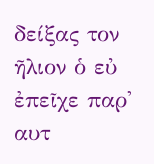δείξας τον ῆλιον ὁ εὐ ἐπεῖχε παρ' αυτ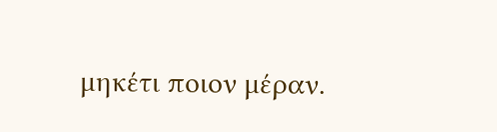μηκέτι ποιον μέραν.